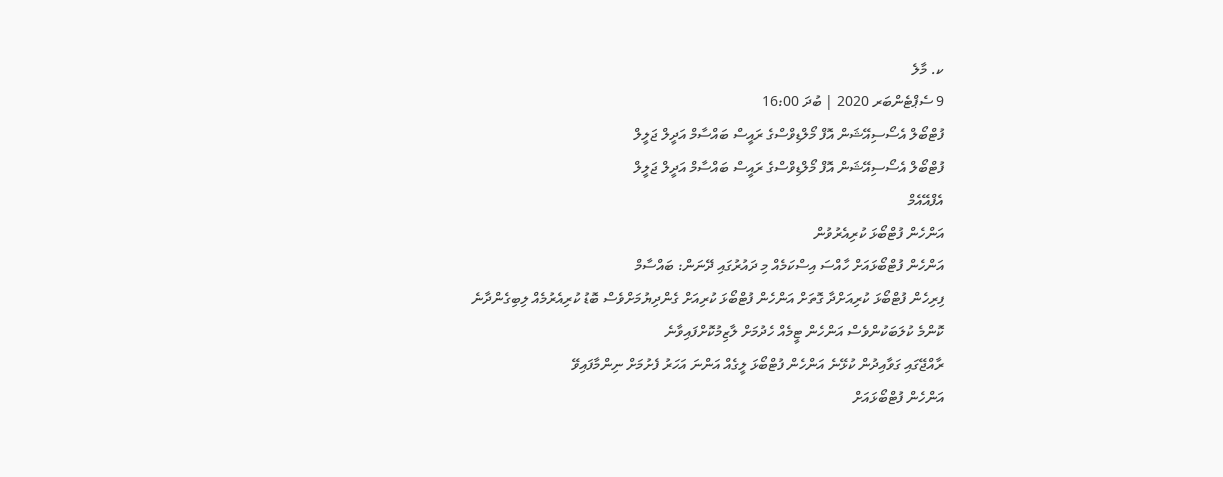ކ. މާލެ
9 ސެޕްޓެންބަރ 2020 | ބުދަ 16:00
ފުޓްބޯލް އެސޯސިއޭޝަން އޮފް މޯލްޑިވްސްގެ ރައީސް ބައްސާމް އަދީލް ޖަލީލް
ފުޓްބޯލް އެސޯސިއޭޝަން އޮފް މޯލްޑިވްސްގެ ރައީސް ބައްސާމް އަދީލް ޖަލީލް
އެފްއޭއެމް
އަންހެން ފުޓްބޯޅަ ކުރިއެރުވުން
އަންހެން ފުޓްބޯޅައަށް ހާއްސަ އިސްކަމެއް މި ދައުރުގައި ދޭނަން: ބައްސާމް
ފިރިހެން ފުޓްބޯޅަ ކުރިއަށްދާ ގޮތަށް އަންހެން ފުޓްބޯޅަ ކުރިއަށް ގެންދިޔުމަށްވެސް ބޮޑު ކުރިއެރުމެއް ލިބިގެންދާނެ
ކޮންމެ ކުލަބަކުންވެސް އަންހެން ޓީމެއް ހެދުމަށް ލާޒިމުކޮށްފައިވާނެ
ރާއްޖޭގައި ގަވާއިދުން ކުޅޭނެ އަންހެން ފުޓްބޯޅަ ލީގެއް އަންނަ އަހަރު ފެށުމަށް ނިންމާފައިވޭ
އަންހެން ފުޓްބޯޅައަށް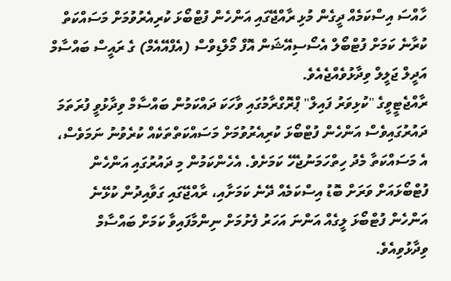ހާއްސަ އިސްކަމެއް ދީގެން މުޅި ރާއްޖޭގައި އަންހެން ފުޓްބޯޅަ ކުރިއެރުވުމަށް މަސައްކަތް ކުރާނެ ކަމަށް ފުޓްބޯލް އެސޯސިއޭޝަން އޮފް މޯލްޑިވްސް (އެފްއޭއެމް) ގެ ރައީސް ބައްސާމް އަދީލް ޖަލީލް ވިދާޅުވެއްޖެއެވެ.
ރާއްޖެޓީވީގެ "ކުޅިވަރު ފައިލް" ޕްރޮގްރާމުގައި ވާހަކަ ދައްކަމުން ބައްސާމް ވިދާޅުވީ ފުރަތަމަ ދައުރުގައިވެސް އަންހެން ފުޓްބޯޅަ ކުރިއެރުވުމަށް މަސައްކަތްތަކެއް ކުރެވުނު ނަމަވެސް، އެ މަސައްކަތާ މެދު ހިތްހަމަނުޖެހޭ ކަމަށެވެ. އެހެންކަމުން މި ދައުރުގައި އަންހެން ފުޓްބޯޅައަށް ވަރަށް ބޮޑު އިސްކަމެއް ދޭނެ ކަމަށާއި، ރާއްޖޭގައި ގަވާއިދުން ކުޅޭނެ އަންހެން ފުޓްބޯޅަ ލީގެއް އަންނަ އަހަރު ފެށުމަށް ނިންމާފައިވާ ކަމަށް ބައްސާމް ވިދާޅުވިއެވެ.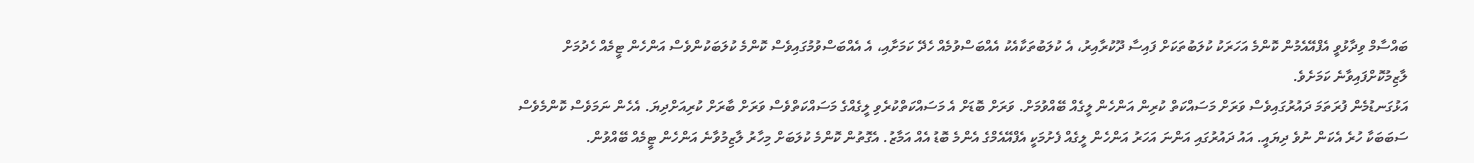ބައްސާމް ވިދާޅުވީ އެފްއޭއެމުން ކޮންމެ އަހަރަކު ކުލަބުތަކަށް ފައިސާ ދޫކުރާއިރު، އެ ކުލަބުތަކާއެކު އެއްބަސްވުމެއް ހެދޭ ކަމަށާއި، އެ އެއްބަސްވުމުގައިވެސް ކޮންމެ ކުލަބަކުންވެސް އަންހެން ޓީމެއް ހެދުމަށް ލާޒިމުކޮށްފައިވާނެ ކަމަށެވެ.
އަޅުގަނޑުމެން ފުރަތަމަ ދައުރުގައިވެސް ވަރަށް މަސައްކަތް ކުރިން އަންހެން ލީގެއް ބޭއްވުމަށް. ވަރަށް ބޮޑަށް އެ މަސައްކަތްކުރެވި ލީގެއްގެ މަސައްކަތްވެސް ވަރަށް ބާރަށް ކުރިއަށްދިޔަ. އެހެން ނަމަވެސް ކޮންމެވެސް ސަބަބަކާ ހުރެ އެކަން ނުވެ ދިޔައީ. އައު ދައުރުގައި އަންނަ އަހަރު އަންހެން ލީގެއް ފެށުމަކީ އެފްއޭއެމްގެ އެންމެ ބޮޑު އެއް އަމާޒު. އެގޮތުން ކޮންމެ ކުލަބަށް މިހާރު ލާޒިމުވާނެ އަންހެން ޓީމެއް ބޭއްވުން.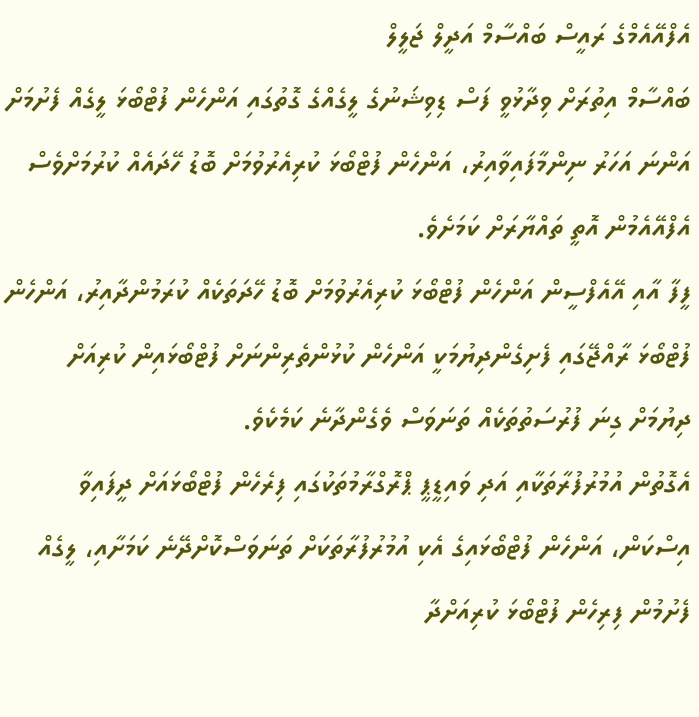އެފްއޭއެމްގެ ރައީސް ބައްސާމް އަދީލް ޖަލީލް
ބައްސާމް އިތުރަށް ވިދާޅުވީ ފަސް ޑިވިޝަނުގެ ލީގެއްގެ ގޮތުގައި އަންހެން ފުޓްބޯޅަ ލީގެއް ފެށުމަށް އަންނަ އަހަރު ނިންމާފައިވާއިރު، އަންހެން ފުޓްބޯޅަ ކުރިއެރުވުމަށް ބޮޑު ހޭދައެއް ކުރުމަށްވެސް އެފްއޭއެމުން އޮތީ ތައްޔާރަށް ކަމަށެވެ.
ފީފާ އާއި އޭއެފްސީން އަންހެން ފުޓްބޯޅަ ކުރިއެރުވުމަށް ބޮޑު ހޭދަތަކެއް ކުރަމުންދާއިރު، އަންހެން ފުޓްބޯޅަ ރާއްޖޭގައި ފެށިގެންދިޔުމަކީ އަންހެން ކުޅުންތެރިންނަށް ފުޓްބޯޅައިން ކުރިއަށް ދިޔުމަށް ގިނަ ފުރުސަތުތަކެއް ތަނަވަސް ވެގެންދާނެ ކަމެކެވެ.
އެގޮތުން އުމުރުފުރާތަކާއި އަދި ވައިޑީޕީ ޕްރޮގްރާމުތަކުގައި ފިރެހެން ފުޓްބޯޅައަށް ދީފައިވާ އިސްކަން، އަންހެން ފުޓްބޯޅައިގެ އެކި އުމުރުފުރާތަކަށް ތަނަވަސްކޮށްދޭނެ ކަމަށާއި، ލީގެއް ފެށުމުން ފިރިހެން ފުޓްބޯޅަ ކުރިއަށްދާ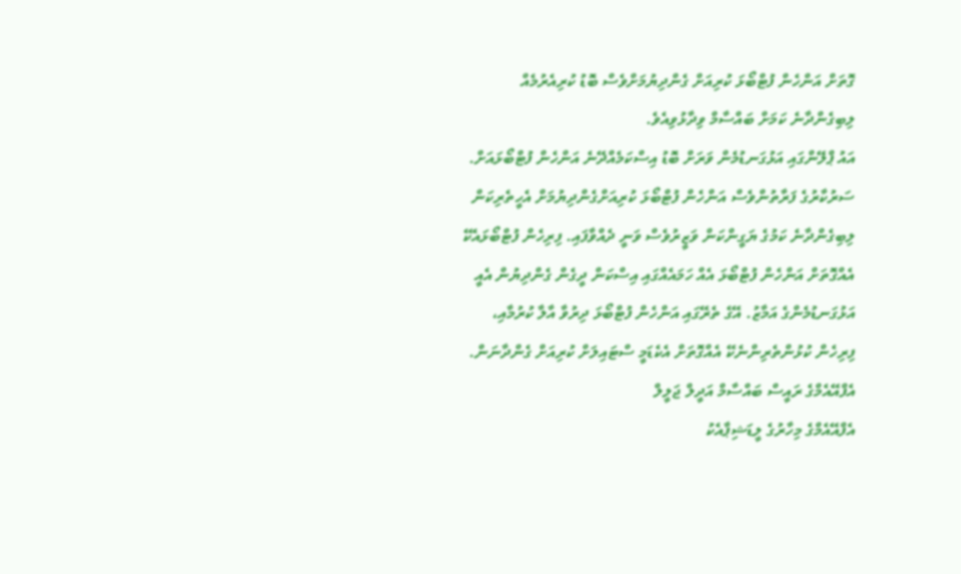ގޮތަށް އަންހެން ފުޓްބޯޅަ ކުރިއަށް ގެންދިޔުމަށްވެސް ބޮޑު ކުރިއެރުމެއް ލިބިގެންދާނެ ކަމަށް ބައްސާމް ވިދާޅުވިއެވެ.
އައު ޕްލޭންގައި އަޅުގަނޑުމެން ވަރަށް ބޮޑު އިސްކަމެއްދޭނެ އަންހެން ފުޓްބޯޅައަށް. ސަރުކާރުގެ ފަރާތުންވެސް އަންހެން ފުޓްބޯޅަ ކުރިއަށްގެންދިޔުމަށް އެހީތެރިކަން ލިބިގެންދާނެ ކަމުގެ ޔަގީންކަން ވަޒީރުވެސް ވަނީ ދެއްވާފައި. ފިރިހެން ފުޓްބޯޅައެކޭ އެއްގޮތަށް އަންހެން ފުޓްބޯޅަ އެއް ހަމައެއްގައި އިސްކަން ދީގެން ގެންދިޔުން އެއީ އަޅުގަނޑުމެންގެ އަމާޒު. އޭގެ ތެރޭގައި އަންހެން ފުޓްބޯޅަ ދިރުވާ އާލާ ކުރުމާއި، ފިރިހެން ކުޅުންތެރިންނެކޭ އެއްގޮތަށް އެކެޑަމީ ސްޓައިލަށް ކުރިއަށް ގެންދާނަން.
އެފްއޭއެމްގެ ރައީސް ބައްސާމް އަދީލް ޖަލީލް
އެފްއޭއެމްގެ މިހާރުގެ ލީޑަޝިޕާއެކު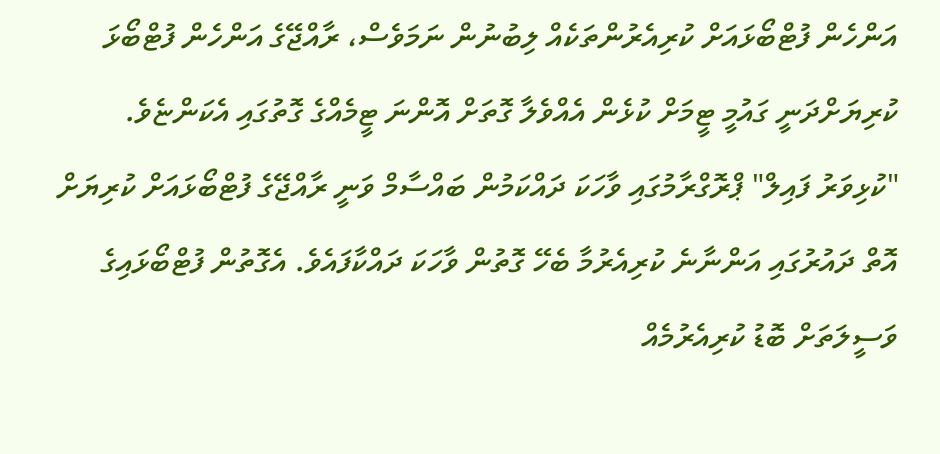އަންހެން ފުޓްބޯޅައަށް ކުރިއެރުންތަކެއް ލިބުނުން ނަމަވެސް، ރާއްޖޭގެ އަންހެން ފުޓްބޯޅަ ކުރިޔަށްދަނީ ގައުމީ ޓީމަށް ކުޅެން އެއްވެލާ ގޮތަށް އޮންނަ ޓީމެއްގެ ގޮތުގައި އެކަންޏެވެ.
"ކުޅިވަރު ފައިލް" ޕްރޮގްރާމުގައި ވާހަކަ ދައްކަމުން ބައްސާމް ވަނީ ރާއްޖޭގެ ފުޓްބޯޅައަށް ކުރިޔަށް އޮތް ދައުރުގައި އަންނާނެ ކުރިއެރުމާ ބެހޭ ގޮތުން ވާހަކަ ދައްކާފައެވެ. އެގޮތުން ފުޓްބޯޅައިގެ ވަސީލަތަށް ބޮޑު ކުރިއެރުމެއް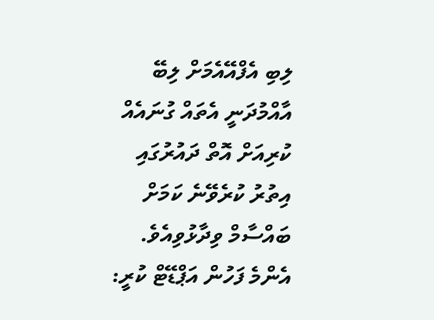ލިބި އެފްއޭއެމަށް ލިބޭ އާއްމުދަނީ އެތައް ގުނައެއް ކުރިއަށް އޮތް ދައުރުގައި އިތުރު ކުރެވޭނެ ކަމަށް ބައްސާމް ވިދާޅުވިއެވެ.
އެންމެ ފަހުން އަޕްޑޭޓް ކުރީ: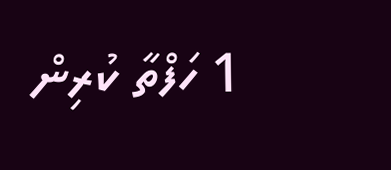1 ހަފްތާ ކުރިން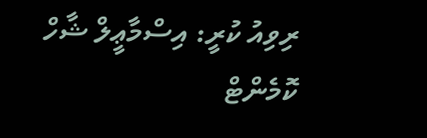ރިވިއު ކުރީ: އިސްމާޢީލް ޝާހް
ކޮމެންޓް